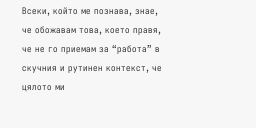Всеки, който ме познава, знае, че обожавам това, което правя, че не го приемам за “работа” в скучния и рутинен контекст, че цялото ми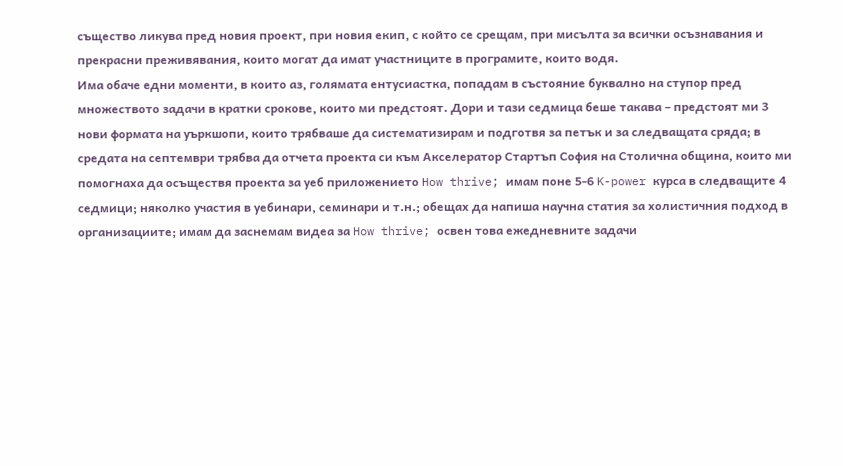същество ликува пред новия проект, при новия екип, с който се срещам, при мисълта за всички осъзнавания и прекрасни преживявания, които могат да имат участниците в програмите, които водя.
Има обаче едни моменти, в които аз, голямата ентусиастка, попадам в състояние буквално на ступор пред множеството задачи в кратки срокове, които ми предстоят. Дори и тази седмица беше такава – предстоят ми 3 нови формата на уъркшопи, които трябваше да систематизирам и подготвя за петък и за следващата сряда; в средата на септември трябва да отчета проекта си към Акселератор Стартъп София на Столична община, които ми помогнаха да осъществя проекта за уеб приложението How thrive; имам поне 5-6 K-power курса в следващите 4 седмици; няколко участия в уебинари, семинари и т.н.; обещах да напиша научна статия за холистичния подход в организациите; имам да заснемам видеа за How thrive; освен това ежедневните задачи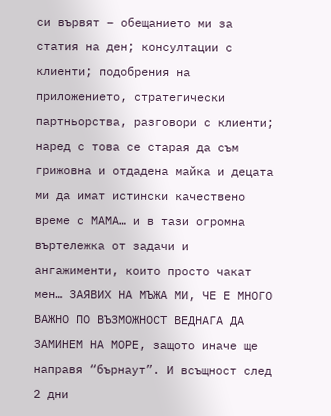си вървят – обещанието ми за статия на ден; консултации с клиенти; подобрения на приложението, стратегически партньорства, разговори с клиенти; наред с това се старая да съм грижовна и отдадена майка и децата ми да имат истински качествено време с МАМА… и в тази огромна въртележка от задачи и ангажименти, които просто чакат мен… ЗАЯВИХ НА МЪЖА МИ, ЧЕ Е МНОГО ВАЖНО ПО ВЪЗМОЖНОСТ ВЕДНАГА ДА ЗАМИНЕМ НА МОРЕ, защото иначе ще направя “бърнаут”. И всъщност след 2 дни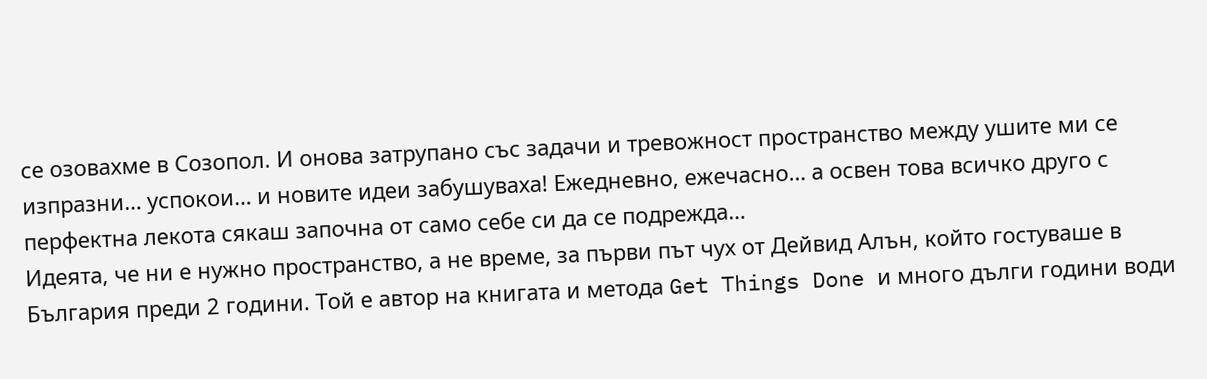се озовахме в Созопол. И онова затрупано със задачи и тревожност пространство между ушите ми се изпразни… успокои… и новите идеи забушуваха! Ежедневно, ежечасно… а освен това всичко друго с перфектна лекота сякаш започна от само себе си да се подрежда…
Идеята, че ни е нужно пространство, а не време, за първи път чух от Дейвид Алън, който гостуваше в България преди 2 години. Той е автор на книгата и метода Get Things Done и много дълги години води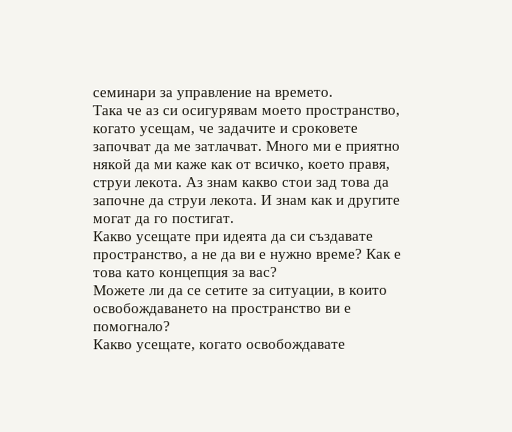семинари за управление на времето.
Така че аз си осигурявам моето пространство, когато усещам, че задачите и сроковете започват да ме затлачват. Много ми е приятно някой да ми каже как от всичко, което правя, струи лекота. Аз знам какво стои зад това да започне да струи лекота. И знам как и другите могат да го постигат.
Какво усещате при идеята да си създавате пространство, а не да ви е нужно време? Как е това като концепция за вас?
Можете ли да се сетите за ситуации, в които освобождаването на пространство ви е помогнало?
Какво усещате, когато освобождавате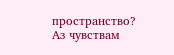пространство?
Аз чувствам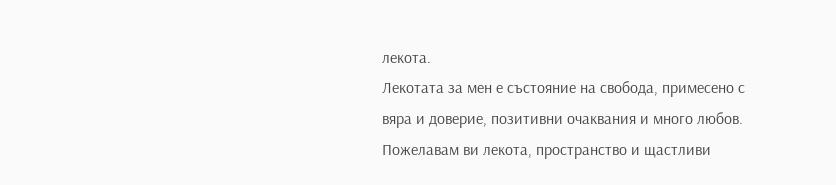лекота.
Лекотата за мен е състояние на свобода, примесено с вяра и доверие, позитивни очаквания и много любов.
Пожелавам ви лекота, пространство и щастливи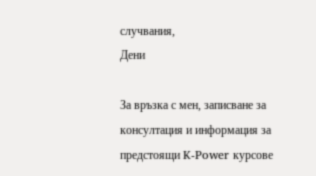случвания,
Дени

За връзка с мен, записване за консултация и информация за предстоящи K-Power курсове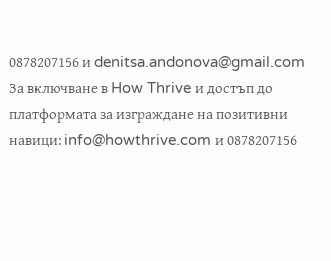0878207156 и denitsa.andonova@gmail.com
За включване в How Thrive и достъп до платформата за изграждане на позитивни навици: info@howthrive.com и 0878207156